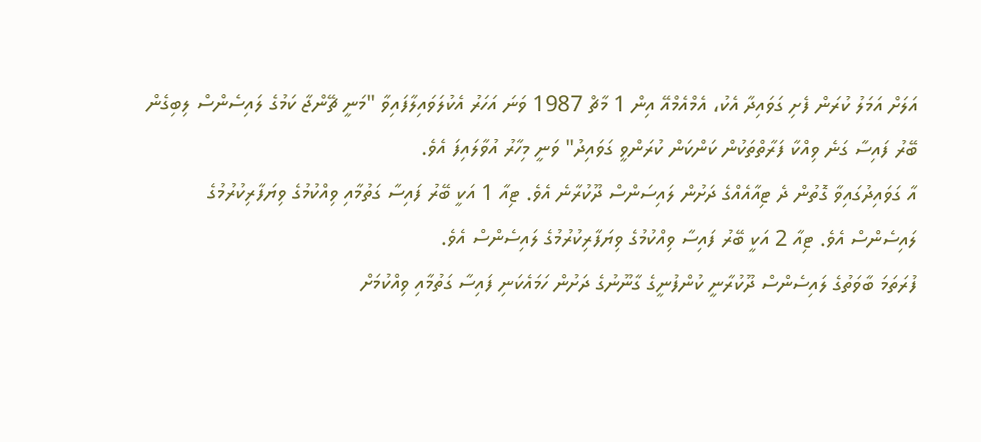އަލަށް އަމަލު ކުރަން ފެށި ގަވައިދާ އެކު، އެމްއެމްއޭ އިން 1 މާޗް 1987 ވަނަ އަހަރު އެކުލަވައިލާފައިވާ "މަނީ ޗޭންޖާ ކަމުގެ ލައިސެންސް ލިބިގެން ބޭރު ފައިސާ ގަނެ ވިއްކާ ފަރާތްތަކުން ކަންކަން ކުރަންވީ ގަވައިދު" ވަނީ މިހާރު އުވާލައިފަ އެވެ.
އާ ގަވައިދުގައިވާ ގޮތުން ދެ ޓިއާއެއްގެ ދަށުން ލައިސަންސް ދޫކުރާނެ އެވެ. ޓިއާ 1 އަކީ ބޭރު ފައިސާ ގަތުމާއި ވިއްކުމުގެ ވިޔަފާރިކުރުމުގެ ލައިސެންސް އެވެ. ޓިއާ 2 އަކީ ބޭރު ފައިސާ ވިއްކުމުގެ ވިޔަފާރިކުރުމުގެ ލައިސެންސް އެވެ.
ފުރަތަމަ ބާވަތުގެ ލައިސެންސް ދޫކުރާނީ ކުންފުނީގެ ގާނޫނުގެ ދަށުން ހަމައެކަނި ފައިސާ ގަތުމާއި ވިއްކުމަށް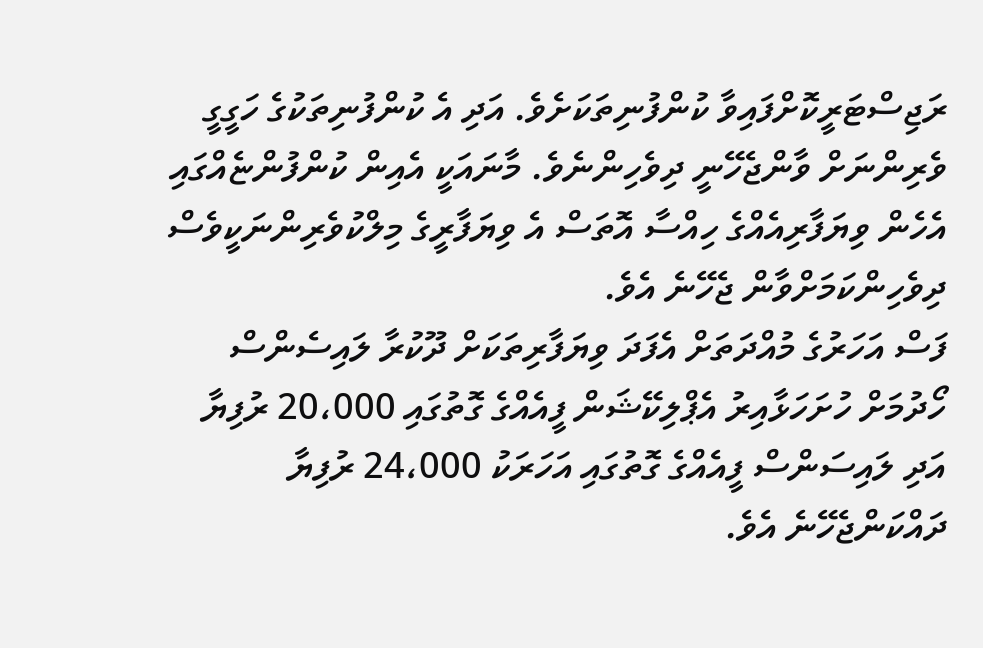ރަޖިސްޓަރީކޮށްފައިވާ ކުންފުނިތަކަށެވެ. އަދި އެ ކުންފުނިތަކުގެ ހަގީގީ ވެރިންނަށް ވާންޖެހޭނީ ދިވެހިންނެވެ. މާނައަކީ އެއިން ކުންފުންޏެއްގައި އެހެން ވިޔަފާރިއެއްގެ ހިއްސާ އޮތަސް އެ ވިޔަފާރީގެ މިލްކުވެރިންނަކީވެސް ދިވެހިންކަމަށްވާން ޖެހޭނެ އެވެ.
ފަސް އަހަރުގެ މުއްދަތަށް އެފަދަ ވިޔަފާރިތަކަށް ދޫކުރާ ލައިސެންސް ހޯދުމަށް ހުށަހަޅާއިރު އެޕްލިކޭޝަން ފީއެއްގެ ގޮތުގައި 20،000 ރުފިޔާ އަދި ލައިސަންސް ފީއެއްގެ ގޮތުގައި އަހަރަކު 24،000 ރުފިޔާ ދައްކަންޖެހޭނެ އެވެ.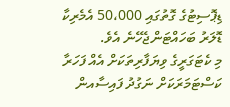ޑިޕޮސިޓުގެ ގޮތުގައި 50،000 އެމެރިކާ ޑޮލަރު ބަހައްޓަންޖެހޭނެ އެވެ.
މި ކެޓަގަރީގެ ވިޔަފާރިތަކަށް އެއް ފަހަރާ ކަސްޓަމަރަކަށް ނަގުދު ފައިސާއން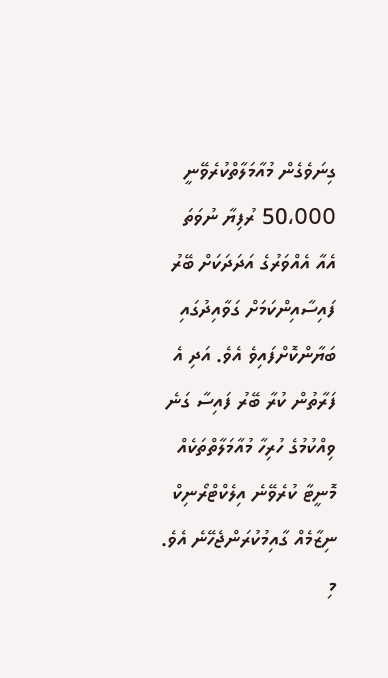ގިނަވެގެން މުއާމަލާތްކުރެވޭނީ 50،000 ރުފިޔާ ނުވަތަ އެއާ އެއްވަރުގެ އަދަދަކަށް ބޭރު ފައިސާއިންކަމަށް ގަވާއިދުގައި ބަޔާންކޮށްފައިވެ އެވެ. އަދި އެ ފަރާތުން ކުރާ ބޭރު ފައިސާ ގަނެ ވިއްކުމުގެ ހުރިހާ މުއާމަލާތްތަކެއް މޮނީޓާ ކުރެވޭނެ އިލެކްޓްރޯނިކް ނިޒާމެއް ގާއިމުކުރަންޖެހޭނެ އެވެ.
މި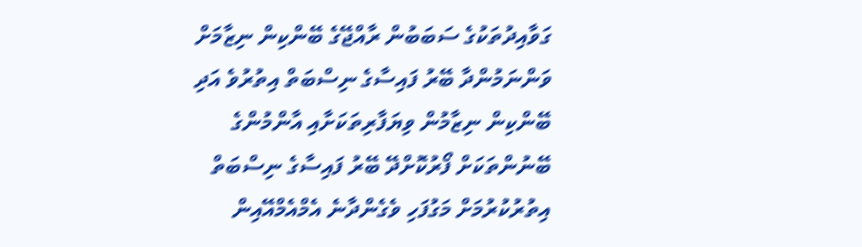ގަވާއިދުތަކުގެ ސަބަބުން ރާއްޖޭގެ ބޭންކިން ނިޒާމަށް ވަންނަމުންދާ ބޭރު ފައިސާގެ ނިސްބަތް އިތުރުވެ އަދި ބޭންކިން ނިޒާމުން ވިޔަފާރިތަކަށާއި އާންމުންގެ ބޭނުންތަކަށް ފޯރުކޮށްދޭ ބޭރު ފައިސާގެ ނިސްބަތް އިތުރުކުރުމަށް މަގުފަހި ވެގެންދާނެ އެމްއެމްއޭއިން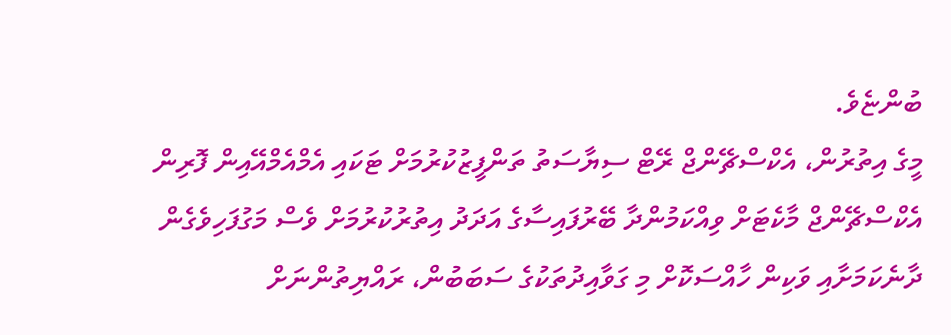ބުންޏެވެ.
މީގެ އިތުރުން، އެކްސްޗޭންޖް ރޭޓް ސިޔާސަތު ތަންފީޒުކުރުމަށް ޓަކައި އެމްއެމްއޭއިން ފޮރިން އެކްސްޗޭންޖް މާކެޓަށް ވިއްކަމުންދާ ބޭރުފައިސާގެ އަދަދު އިތުރުކުރުމަށް ވެސް މަގުފަހިވެގެން ދާނެކަމަށާއި ވަކިން ހާއްސަކޮށް މި ގަވާއިދުތަކުގެ ސަބަބުން، ރައްޔިތުންނަށް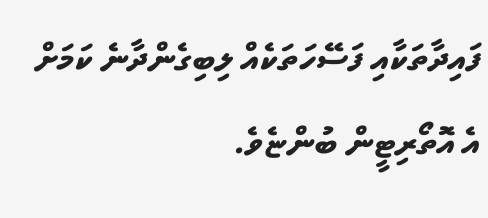ފައިދާތަކާއި ފަސޭހަތަކެއް ލިބިގެންދާނެ ކަމަށް އެ އޮތޯރިޓީން ބުންޏެވެ.